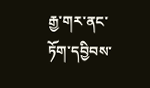རྒྱ་གར་ནང་ཏོག་དབྱིབས་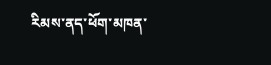རིམས་ནད་ཕོག་མཁན་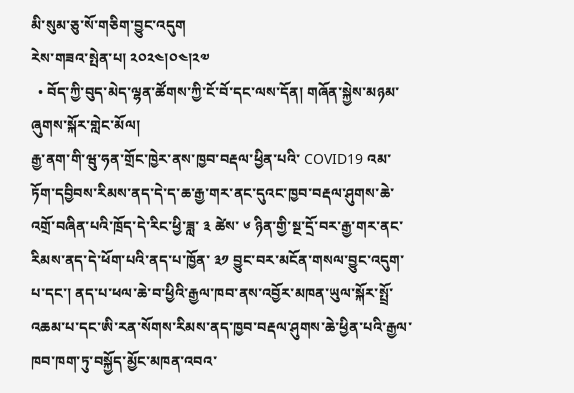མི་སུམ་ཅུ་སོ་གཅིག་བྱུང་འདུག
རེས་གཟའ་སྤེན་པ། ༢༠༢༤།༠༤།༢༧
  • བོད་ཀྱི་བུད་མེད་ལྷན་ཚོགས་ཀྱི་ངོ་བོ་དང་ལས་དོན། གཞོན་སྐྱེས་མཉམ་ཞུགས་སྐོར་གླེང་མོལ།
རྒྱ་ནག་གི་ཝུ་ཧན་གྲོང་ཁྱེར་ནས་ཁྱབ་བརྡལ་ཕྱིན་པའི་ COVID19 འམ་ཏོག་དབྱིབས་རིམས་ནད་དེ་ད་ཆ་རྒྱ་གར་ནང་དུའང་ཁྱབ་བརྡལ་ཤུགས་ཆེ་འགྲོ་བཞིན་པའི་ཁྲོད་དེ་རིང་ཕྱི་ཟླ་ ༣ ཚེས་ ༦ ཉིན་གྱི་སྔ་དྲོ་བར་རྒྱ་གར་ནང་རིམས་ནད་དེ་ཕོག་པའི་ནད་པ་ཁྱོན་ ༣༡ བྱུང་བར་མངོན་གསལ་བྱུང་འདུག་པ་དང་། ནད་པ་ཕལ་ཆེ་བ་ཕྱིའི་རྒྱལ་ཁབ་ནས་འབྱོར་མཁན་ཡུལ་སྐོར་སྤྲོ་འཆམ་པ་དང་ཨི་རན་སོགས་རིམས་ནད་ཁྱབ་བརྡལ་ཤུགས་ཆེ་ཕྱིན་པའི་རྒྱལ་ཁབ་ཁག་ཏུ་བསྐྱོད་མྱོང་མཁན་འབའ་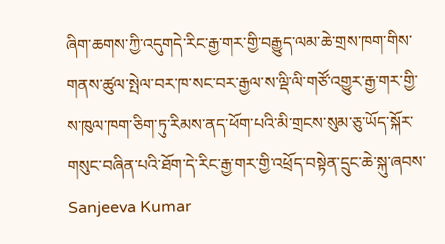ཞིག་ཆགས་ཀྱི་འདུགདེ་རིང་རྒྱ་གར་གྱི་བརྒྱུད་ལམ་ཆེ་གྲས་ཁག་གིས་གནས་ཚུལ་སྤེལ་བར་ཁ་སང་བར་རྒྱལ་ས་ལྡི་ལི་གཙོ་འགྱུར་རྒྱ་གར་གྱི་ས་ཁུལ་ཁག་ཅིག་ཏུ་རིམས་ནད་ཕོག་པའི་མི་གྲངས་སུམ་ཅུ་ཡོད་སྐོར་གསུང་བཞིན་པའི་ཐོག་དེ་རིང་རྒྱ་གར་གྱི་འཕྲོད་བསྟེན་དྲུང་ཆེ་སྐུ་ཞབས་ Sanjeeva Kumar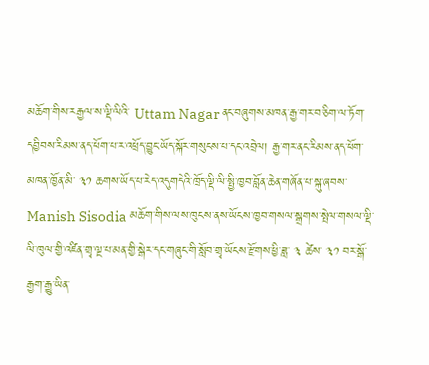མཆོག་གིས་རརྒྱལ་ས་ལྡི་ལིའི་ Uttam Nagar ནང་བཞུགས་མཁན་རྒྱ་གར་བ་ཅིག་ལ་ཏོག་དབྱིབས་རིམས་ནད་ཕོག་པ་ར་འཕྲོད་བྱུང་ཡོད་སྐོར་གསུངས་པ་དང་འབྲེལ། རྒྱ་གར་ནང་རིམས་ནད་ཕོག་མཁན་ཁྱོན་མི་ ༣༡ ཆགས་ཡོད་པ་རེད་འདུགདེའི་ཁྲོད་ལྡི་ལི་སྤྱི་ཁྱབ་བློན་ཆེན་གཞོན་པ་སྐུ་ཞབས་ Manish Sisodia མཆོག་གིས་ལས་ཁུངས་ནས་ཡོངས་ཁྱབ་གསལ་སྒྲགས་སྤེལ་གསལ་ལྡི་ལི་ཁུལ་གྱི་འཛིན་གྲྭ་ལྔ་པ་མན་གྱི་སྒེར་དང་གཞུང་གི་སློབ་གྲྭ་ཡོངས་རྫོགས་ཕྱི་ཟླ་ ༣ ཚེས་ ༣༡ བར་སྒོ་རྒྱག་རྒྱུ་ཡིན་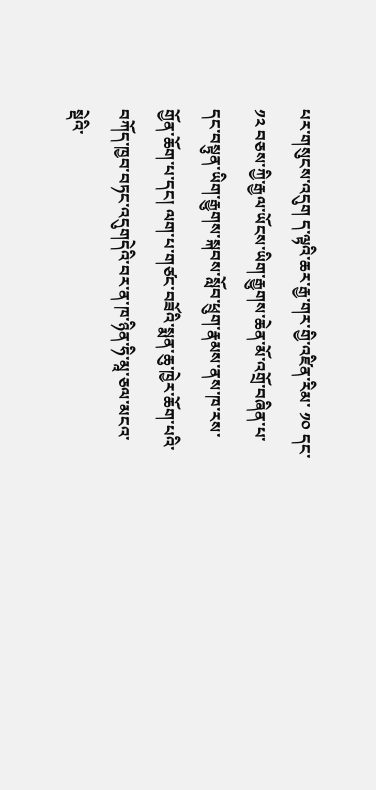པར་གསུངས་འདུག ད་ལྟའི་ཆར་རྒྱ་གར་གྱི་འཛིན་རིམ་ ༡༠ དང་ ༡༢ བཅས་ཀྱི་རྒྱལ་ཡོངས་ཡིག་རྒྱུགས་ཆེན་མོ་འགྲོ་བཞིན་པ་དང་བསྟུན་ཡིག་རྒྱུགས་སྐབས་སློབ་ཕྲུག་རྣམས་ནས་ཁ་རས་གྱོན་ཆོག་པ་དང། ལག་པ་གཙང་བཟོའི་སྨན་ཆུ་ཁྱེར་ཆོག་པའི་བཀོད་ཁྱབ་བཏང་འདུགདེའི་བར་ན་ཁ་ཉིན་ཧི་མཱ་ཅལ་མངའ་སྡེའི་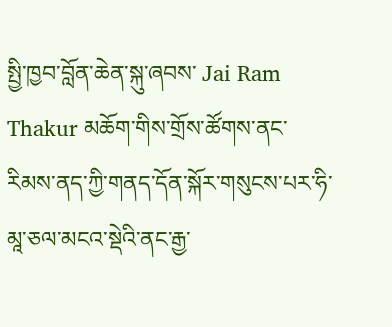སྤྱི་ཁྱབ་བློན་ཆེན་སྐུ་ཞབས་ Jai Ram Thakur མཆོག་གིས་གྲོས་ཚོགས་ནང་རིམས་ནད་ཀྱི་གནད་དོན་སྐོར་གསུངས་པར་ཧི་མཱ་ཅལ་མངའ་སྡེའི་ནང་རྒྱ་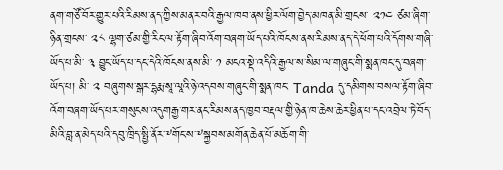ནག་གཙོ་བོར་གྱུར་པའི་རིམས་ནད་ཀྱིས་མནར་བའི་རྒྱལ་ཁབ་ནས་ཕྱིར་ལོག་བྱེད་མཁན་མི་གྲངས་ ༢༡༤ ཙམ་ཞིག་ཉིན་གྲངས་ ༢༨ ལྷག་ཙམ་གྱི་རིང་ལ་རྟོག་ཞིབ་འོག་བཞག་ཡོད་པའི་ཁོངས་ནས་རིམས་ནད་དེ་ཕོག་པའི་དོགས་གཞི་ཡོད་པ་མི་ ༣ བྱུང་ཡོད་པ་དང་དེའི་ཁོངས་ནས་མི་ ༡ མངའ་སྡེ་འདིའི་རྒྱལ་ས་སིམ་ལ་གཞུང་གི་སྨན་ཁང་དུ་བཞག་ཡོད་པ། མི་ ༢ བཞུགས་སྒར་དྷརྨ་སཱ་ལཱའི་ཉེ་འདབས་གཞུང་གི་སྨན་ཁང་ Tanda དུ་དམིགས་བསལ་རྟོག་ཞིབ་འོག་བཞག་ཡོད་པར་གསུངས་འདུགརྒྱ་གར་ནང་རིམས་ནད་ཁྱབ་བརྡལ་གྱི་ཉེན་ཁ་ཆེས་ཆེར་ཕྱིན་པ་དང་འབྲེལ་ཏེ་བོད་མིའི་བླ་ན་མེད་པའི་དབུ་ཁྲིད་སྤྱི་ནོར་༸གོང་ས་༸སྐྱབས་མགོན་ཆེན་པོ་མཆོག་གི་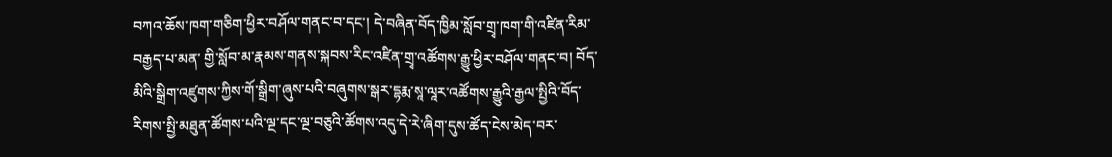བཀའ་ཆོས་ཁག་གཅིག་ཕྱིར་བཤོལ་གནང་བ་དང་། དེ་བཞིན་བོད་ཁྱིམ་སློབ་གྲྭ་ཁག་གི་འཛིན་རིམ་བརྒྱད་པ་མན་ གྱི་སློབ་མ་རྣམས་གནས་སྐབས་རིང་འཛིན་གྲྭ་འཚོགས་རྒྱུ་ཕྱིར་བཤོལ་གནང་བ། བོད་མིའི་སྒྲིག་འཛུགས་ཀྱིས་གོ་སྒྲིག་ཞུས་པའི་བཞུགས་སྒར་དྷརྨ་སཱ་ལཱར་འཚོགས་རྒྱུའི་རྒྱལ་སྤྱིའི་བོད་རིགས་སྤྱི་མཐུན་ཚོགས་པའི་ལྔ་དང་ལྔ་བཅུའི་ཚོགས་འདུ་དེ་རེ་ཞིག་དུས་ཚོད་ངེས་མེད་བར་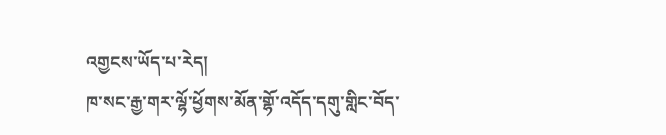འགྱངས་ཡོད་པ་རེད།
ཁ་སང་རྒྱ་གར་ལྷོ་ཕྱོགས་མོན་གྷོ་འདོད་དགུ་གླིང་བོད་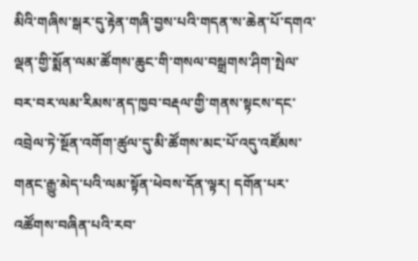མིའི་གཞིས་སྒར་དུ་རྟེན་གཞི་བྱས་པའི་གདན་ས་ཆེན་པོ་དགའ་ལྡན་གྱི་སྨོན་ལམ་ཚོགས་ཆུང་གི་གསལ་བསྒྲགས་ཤིག་སྤེལ་བར་བར་ལམ་རིམས་ནད་ཁྱབ་བརྡལ་གྱི་གནས་སྟངས་དང་འབྲེལ་ཏེ་སྔོན་འགོག་ཚུལ་དུ་མི་ཚོགས་མང་པོ་འདུ་འཛོམས་གནང་རྒྱུ་མེད་པའི་ལམ་སྟོན་ཕེབས་དོན་ལྟར། དགོན་པར་འཚོགས་བཞིན་པའི་རབ་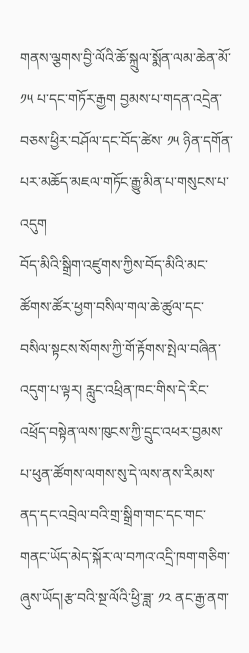གནས་ལྕགས་བྱི་ལོའི་ཆོ་སྐྲུལ་སྨོན་ལམ་ཆེན་མོ་ ༡༥ པ་དང་གཏོར་རྒྱག བྱམས་པ་གདན་འདྲེན་བཅས་ཕྱིར་བཤོལ་དང་བོད་ཚེས་ ༡༥ ཉིན་དགོན་པར་མཆོད་མཇལ་གཏོང་རྒྱུ་མིན་པ་གསུངས་པ་འདུག
བོད་མིའི་སྒྲིག་འཛུགས་ཀྱིས་བོད་མིའི་མང་ཚོགས་ཚོར་ཕྱག་བསིལ་གལ་ཆེ་ཚུལ་དང་བསིལ་སྟངས་སོགས་ཀྱི་གོ་རྟོགས་སྤེལ་བཞིན་འདུག་པ་ལྟར། རླུང་འཕྲིན་ཁང་གིས་དེ་རིང་འཕྲོད་བསྟེན་ལས་ཁུངས་ཀྱི་དྲུང་འཕར་བྱམས་པ་ཕུན་ཚོགས་ལགས་སུ་དེ་ལས་ནས་རིམས་ནད་དང་འབྲེལ་བའི་གྲ་སྒྲིག་གང་དང་གང་གནང་ཡོད་མེད་སྐོར་ལ་བཀའ་འདྲི་ཁག་གཅིག་ཞུས་ཡོད།རྩ་བའི་སྔ་ལོའི་ཕྱི་ཟླ་ ༡༢ ནང་རྒྱ་ནག་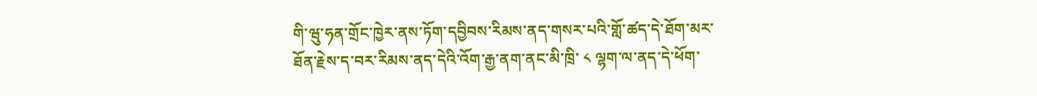གི་ཝུ་ཧན་གྲོང་ཁྱེར་ནས་ཏོག་དབྱིབས་རིམས་ནད་གསར་པའི་གློ་ཚད་དེ་ཐོག་མར་ཐོན་རྗེས་ད་བར་རིམས་ནད་དེའི་འོག་རྒྱ་ནག་ནང་མི་ཁྲི་ ༨ ལྷག་ལ་ནད་དེ་ཕོག་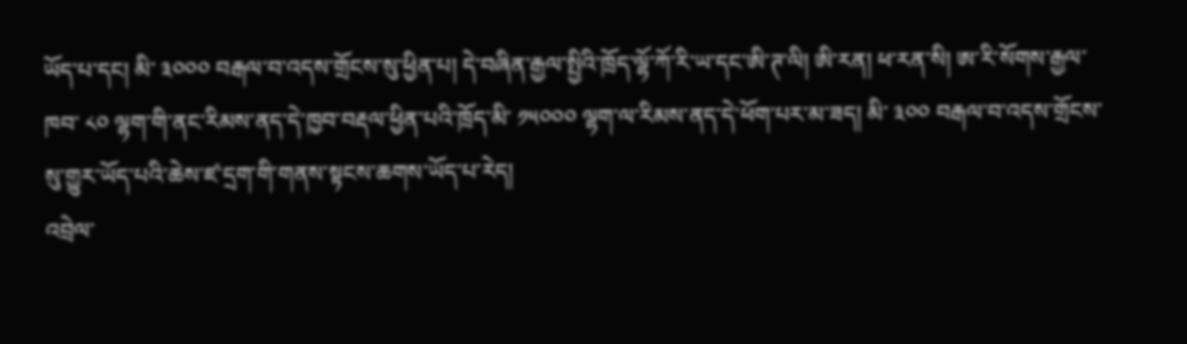ཡོད་པ་དང། མི་ ༣༠༠༠ བརྒལ་བ་འདས་གྲོངས་སུ་ཕྱིན་པ། དེ་བཞིན་རྒྱལ་སྤྱིའི་ཁྲོད་ལྷོ་ཀོ་རི་ཡ་དང་ཨི་ཊ་ལི། ཨི་རན། ཕ་རན་སི། ཨ་རི་སོགས་རྒྱལ་ཁབ་ ༨༠ ལྷག་གི་ནང་རིམས་ནད་དེ་ཁྱབ་བརྡལ་ཕྱིན་པའི་ཁྲོད་མི་ ༡༥༠༠༠ ལྷག་ལ་རིམས་ནད་དེ་ཕོག་པར་མ་ཟད། མི་ ༣༠༠ བརྒལ་བ་འདས་གྲོངས་སུ་གྱུར་ཡོད་པའི་ཆེས་ཛ་དྲག་གི་གནས་སྟངས་ཆགས་ཡོད་པ་རེད།
འབྲེལ་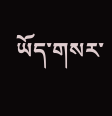ཡོད་གསར་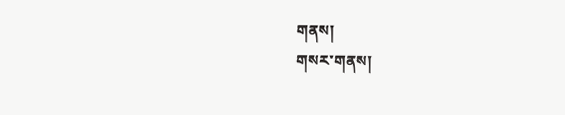གནས།
གསར་གནས།